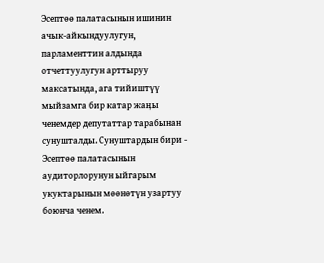Эсептөө палатасынын ишинин ачык-айкындуулугун, парламенттин алдында отчеттуулугун арттыруу максатында, ага тийиштүү мыйзамга бир катар жаӊы ченемдер депутаттар тарабынан сунушталды. Сунуштардын бири - Эсептөө палатасынын аудиторлорунун ыйгарым укуктарынын мөөнөтүн узартуу боюнча ченем.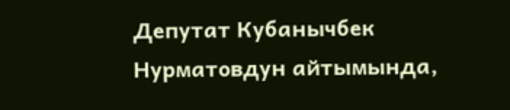Депутат Кубанычбек Нурматовдун айтымында,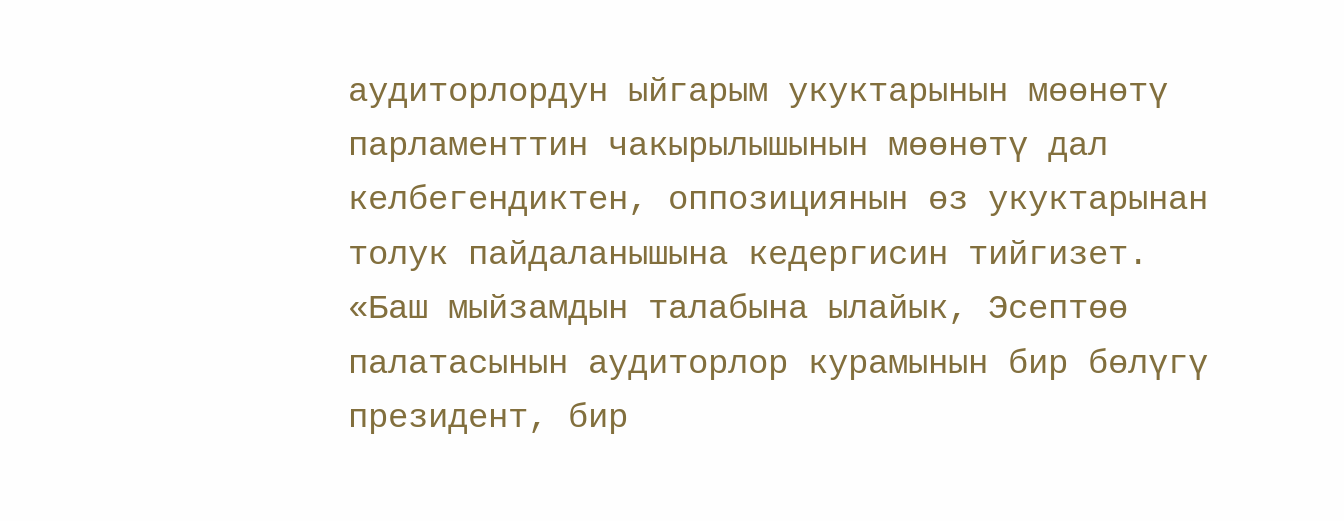аудиторлордун ыйгарым укуктарынын мөөнөтү парламенттин чакырылышынын мөөнөтү дал келбегендиктен, оппозициянын өз укуктарынан толук пайдаланышына кедергисин тийгизет.
«Баш мыйзамдын талабына ылайык, Эсептөө палатасынын аудиторлор курамынын бир бөлүгү президент, бир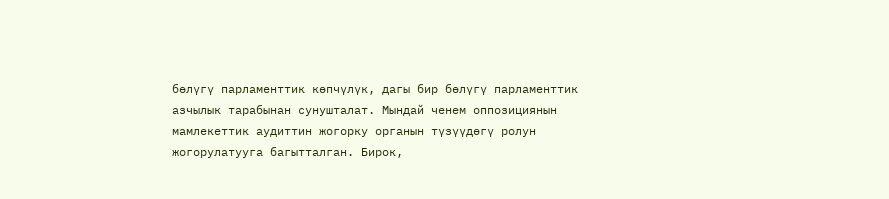бөлүгү парламенттик көпчүлүк, дагы бир бөлүгү парламенттик азчылык тарабынан сунушталат. Мындай ченем оппозициянын мамлекеттик аудиттин жогорку органын түзүүдөгү ролун жогорулатууга багытталган. Бирок,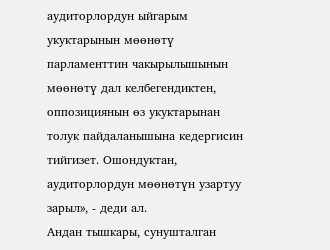аудиторлордун ыйгарым укуктарынын мөөнөтү парламенттин чакырылышынын мөөнөтү дал келбегендиктен, оппозициянын өз укуктарынан толук пайдаланышына кедергисин тийгизет. Ошондуктан, аудиторлордун мөөнөтүн узартуу зарыл», - деди ал.
Андан тышкары, сунушталган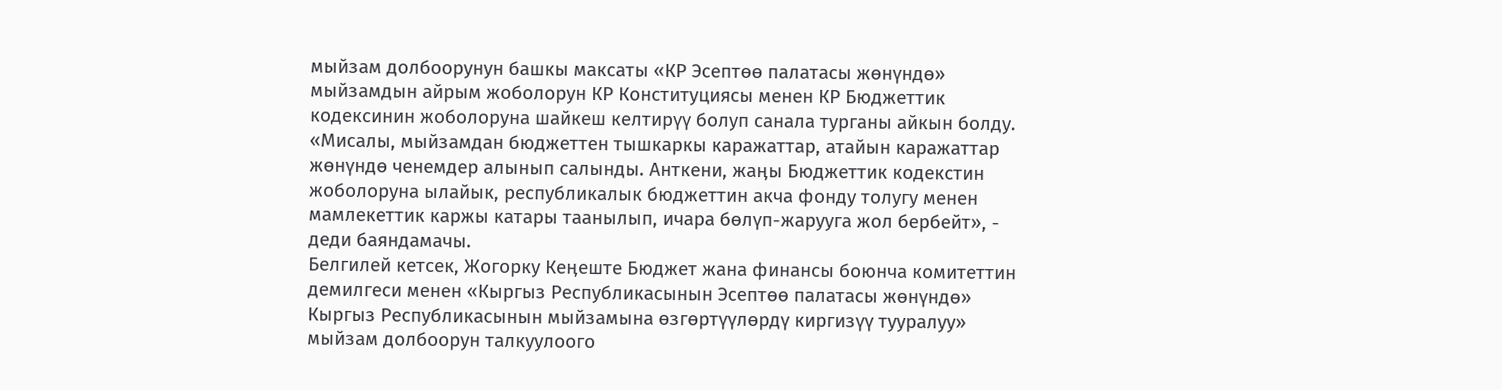мыйзам долбоорунун башкы максаты «КР Эсептөө палатасы жөнүндө» мыйзамдын айрым жоболорун КР Конституциясы менен КР Бюджеттик кодексинин жоболоруна шайкеш келтирүү болуп санала турганы айкын болду.
«Мисалы, мыйзамдан бюджеттен тышкаркы каражаттар, атайын каражаттар жөнүндө ченемдер алынып салынды. Анткени, жаӊы Бюджеттик кодекстин жоболоруна ылайык, республикалык бюджеттин акча фонду толугу менен мамлекеттик каржы катары таанылып, ичара бөлүп-жарууга жол бербейт», - деди баяндамачы.
Белгилей кетсек, Жогорку Кеӊеште Бюджет жана финансы боюнча комитеттин демилгеси менен «Кыргыз Республикасынын Эсептөө палатасы жөнүндө» Кыргыз Республикасынын мыйзамына өзгөртүүлөрдү киргизүү тууралуу» мыйзам долбоорун талкуулоого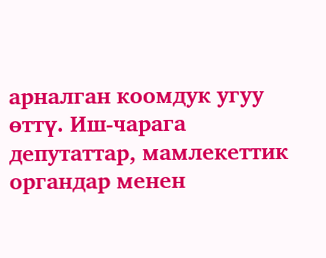арналган коомдук угуу өттү. Иш-чарага депутаттар, мамлекеттик органдар менен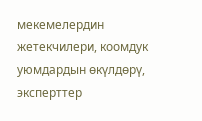мекемелердин жетекчилери, коомдук уюмдардын өкүлдөрү, эксперттер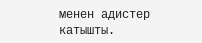менен адистер катышты.